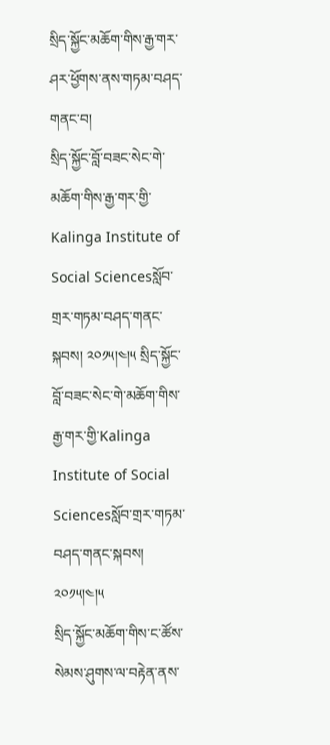སྲིད་སྐྱོང་མཆོག་གིས་རྒྱ་གར་ཤར་ཕྱོགས་ནས་གཏམ་བཤད་གནང་བ།
སྲིད་སྐྱོང་བློ་བཟང་སེང་གེ་མཆོག་གིས་རྒྱ་གར་གྱི་Kalinga Institute of Social Sciencesསློབ་གྲར་གཏམ་བཤད་གནང་སྐབས། ༢༠༡༥།༤།༥ སྲིད་སྐྱོང་བློ་བཟང་སེང་གེ་མཆོག་གིས་རྒྱ་གར་གྱི་Kalinga Institute of Social Sciencesསློབ་གྲར་གཏམ་བཤད་གནང་སྐབས། ༢༠༡༥།༤།༥
སྲིད་སྐྱོང་མཆོག་གིས་ང་ཚོས་སེམས་ཤུགས་ལ་བརྟེན་ནས་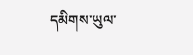དམིགས་ཡུལ་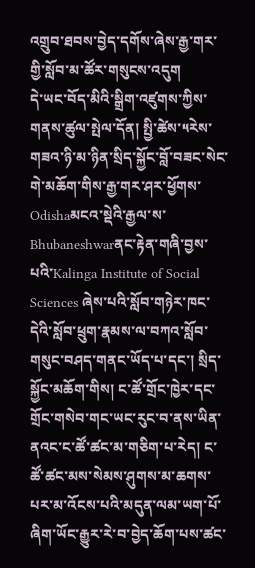འགྲུབ་ཐབས་བྱེད་དགོས་ཞེས་རྒྱ་གར་གྱི་སློབ་མ་ཚོར་གསུངས་འདུག
དེ་ཡང་བོད་མིའི་སྒྲིག་འཛུགས་ཀྱིས་གནས་ཚུལ་སྤེལ་དོན། སྤྱི་ཚེས་༥རེས་གཟའ་ཉི་མ་ཉིན་སྲིད་སྐྱོང་བློ་བཟང་སེང་གེ་མཆོག་གིས་རྒྱ་གར་ཤར་ཕྱོགས་Odishaམངའ་སྡེའི་རྒྱལ་ས་ Bhubaneshwarནང་རྟེན་གཞི་བྱས་པའི་Kalinga Institute of Social Sciences ཞེས་པའི་སློབ་གཉེར་ཁང་དེའི་སློབ་ཕྲུག་རྣམས་ལ་བཀའ་སློབ་གསུང་བཤད་གནང་ཡོད་པ་དང་། སྲིད་སྐྱོང་མཆོག་གིས། ང་ཚོ་གྲོང་ཁྱེར་དང་གྲོང་གསེབ་གང་ཡང་རུང་བ་ནས་ཡིན་ནའང་ང་ཚོ་ཚང་མ་གཅིག་པ་རེད། ང་ཚོ་ཚང་མས་སེམས་ཤུགས་མ་ཆགས་པར་མ་འོངས་པའི་མདུན་ལམ་ཡག་པོ་ཞིག་ཡོང་རྒྱུར་རེ་བ་བྱེད་ཆོག་པས་ཚང་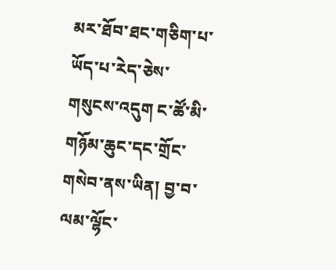མར་ཐོབ་ཐང་གཅིག་པ་ཡོད་པ་རེད་ཅེས་གསུངས་འདུག ང་ཚོ་མི་གཉོམ་ཆུང་དང་གྲོང་གསེབ་ནས་ཡིན། བྱ་བ་ལམ་ལྷོང་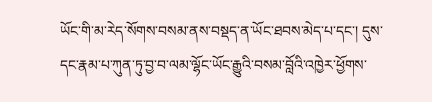ཡོང་གི་མ་རེད་སོགས་བསམ་ནས་བསྡད་ན་ཡོང་ཐབས་མེད་པ་དང་། དུས་དང་རྣམ་པ་ཀུན་ཏུ་བྱ་བ་ལམ་ལྷོང་ཡོང་རྒྱུའི་བསམ་བློའི་འཁྱེར་ཕྱོགས་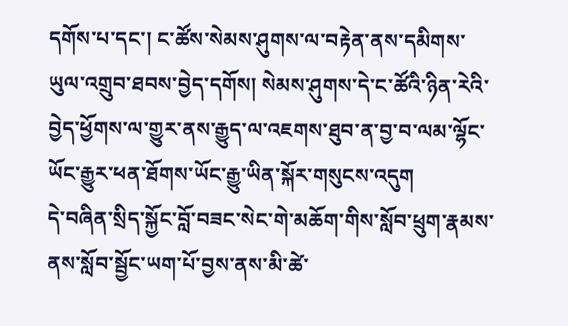དགོས་པ་དང་། ང་ཚོས་སེམས་ཤུགས་ལ་བརྟེན་ནས་དམིགས་ཡུལ་འགྲུབ་ཐབས་བྱེད་དགོས། སེམས་ཤུགས་དེ་ང་ཚོའི་ཉིན་རེའི་བྱེད་ཕྱོགས་ལ་གྱུར་ནས་རྒྱུད་ལ་འཇགས་ཐུབ་ན་བྱ་བ་ལམ་ལྷོང་ཡོང་རྒྱུར་ཕན་ཐོགས་ཡོང་རྒྱུ་ཡིན་སྐོར་གསུངས་འདུག
དེ་བཞིན་སྲིད་སྐྱོང་བློ་བཟང་སེང་གེ་མཆོག་གིས་སློབ་ཕྲུག་རྣམས་ནས་སློབ་སྦྱོང་ཡག་པོ་བྱས་ནས་མི་ཚེ་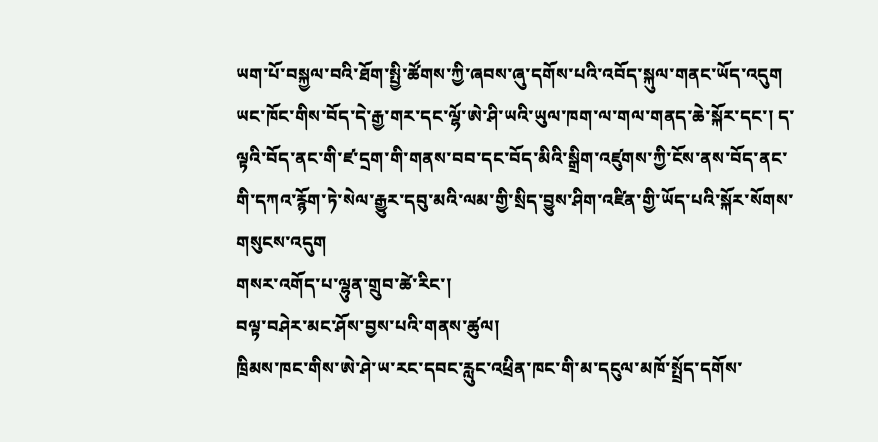ཡག་པོ་བསྐྱལ་བའི་ཐོག་སྤྱི་ཚོགས་ཀྱི་ཞབས་ཞུ་དགོས་པའི་འབོད་སྐུལ་གནང་ཡོད་འདུག ཡང་ཁོང་གིས་བོད་དེ་རྒྱ་གར་དང་ལྷོ་ཨེ་ཤི་ཡའི་ཡུལ་ཁག་ལ་གལ་གནད་ཆེ་སྐོར་དང་། ད་ལྟའི་བོད་ནང་གི་ཛ་དྲག་གི་གནས་བབ་དང་བོད་མིའི་སྒྲིག་འཛུགས་ཀྱི་ངོས་ནས་བོད་ནང་གི་དཀའ་རྙོག་ཏེ་སེལ་རྒྱུར་དབུ་མའི་ལམ་གྱི་སྲིད་བྱུས་ཤིག་འཛིན་གྱི་ཡོད་པའི་སྐོར་སོགས་གསུངས་འདུག
གསར་འགོད་པ་ལྷུན་གྲུབ་ཚེ་རིང་།
བལྟ་བཤེར་མང་ཤོས་བྱས་པའི་གནས་ཚུལ།
ཁྲིམས་ཁང་གིས་ཨེ་ཤེ་ཡ་རང་དབང་རླུང་འཕྲིན་ཁང་གི་མ་དངུལ་མཁོ་སྤྲོད་དགོས་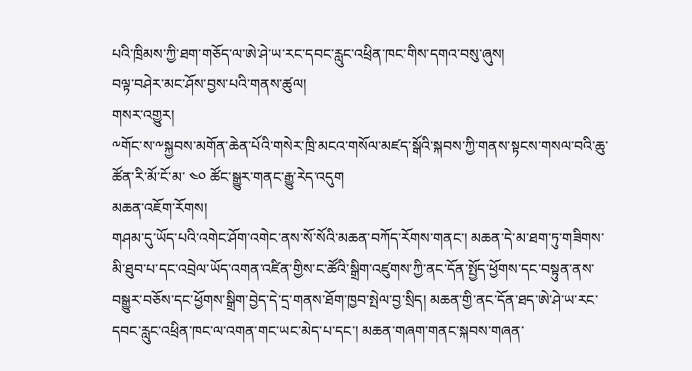པའི་ཁྲིམས་ཀྱི་ཐག་གཅོད་ལ་ཨེ་ཤེ་ཡ་རང་དབང་རླུང་འཕྲིན་ཁང་གིས་དགའ་བསུ་ཞུས།
བལྟ་བཤེར་མང་ཤོས་བྱས་པའི་གནས་ཚུལ།
གསར་འགྱུར།
༸གོང་ས་༸སྐྱབས་མགོན་ཆེན་པོའི་གསེར་ཁྲི་མངའ་གསོལ་མཛད་སྒོའི་སྐབས་ཀྱི་གནས་སྟངས་གསལ་བའི་ཆུ་ཚོན་རི་མོ་ངོ་མ་ ༤༠ ཚོང་སྒྱུར་གནང་རྒྱུ་རེད་འདུག
མཆན་འཇོག་རོགས།
གཤམ་དུ་ཡོད་པའི་འགེང་ཤོག་འགེང་ནས་སོ་སོའི་མཆན་བཀོད་རོགས་གནང་། མཆན་དེ་མ་ཐག་ཏུ་གཟིགས་མི་ཐུབ་པ་དང་འབྲེལ་ཡོད་འགན་འཛིན་གྱིས་ང་ཚོའི་སྒྲིག་འཛུགས་ཀྱི་ནང་དོན་སྤྱོད་ཕྱོགས་དང་བསྟུན་ནས་བསྒྱུར་བཅོས་དང་ཕྱོགས་སྒྲིག་བྱེད་དེ་དྲ་གནས་ཐོག་ཁྱབ་སྤེལ་བྱ་སྲིད། མཆན་གྱི་ནང་དོན་ཐད་ཨེ་ཤེ་ཡ་རང་དབང་རླུང་འཕྲིན་ཁང་ལ་འགན་གང་ཡང་མེད་པ་དང་། མཆན་གཞག་གནང་སྐབས་གཞན་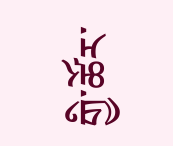གྱི་ཚོར་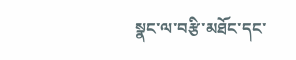སྣང་ལ་བརྩི་མཐོང་དང་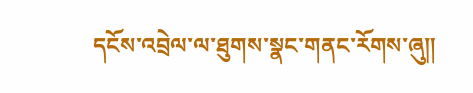དངོས་འབྲེལ་ལ་ཐུགས་སྣང་གནང་རོགས་ཞུ༎